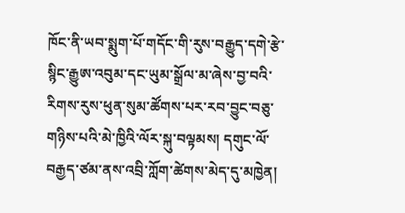ཁོང་ནི་ཡབ་སྨུག་པོ་གདོང་གི་རུས་བརྒྱུད་དགེ་རྩེ་སྙིང་རྒྱུཨ་འབུམ་དང་ཡུམ་སྒྲོལ་མ་ཞེས་བྱ་བའི་རིགས་རུས་ཕུན་སུམ་ཚོགས་པར་རབ་བྱུང་བཅུ་གཉིས་པའི་མེ་ཁྱིའི་ལོར་སྐུ་བལྟམས། དགུང་ལོ་བརྒྱད་ཙམ་ནས་འབྲི་ཀློག་ཚེགས་མེད་དུ་མཁྱེན།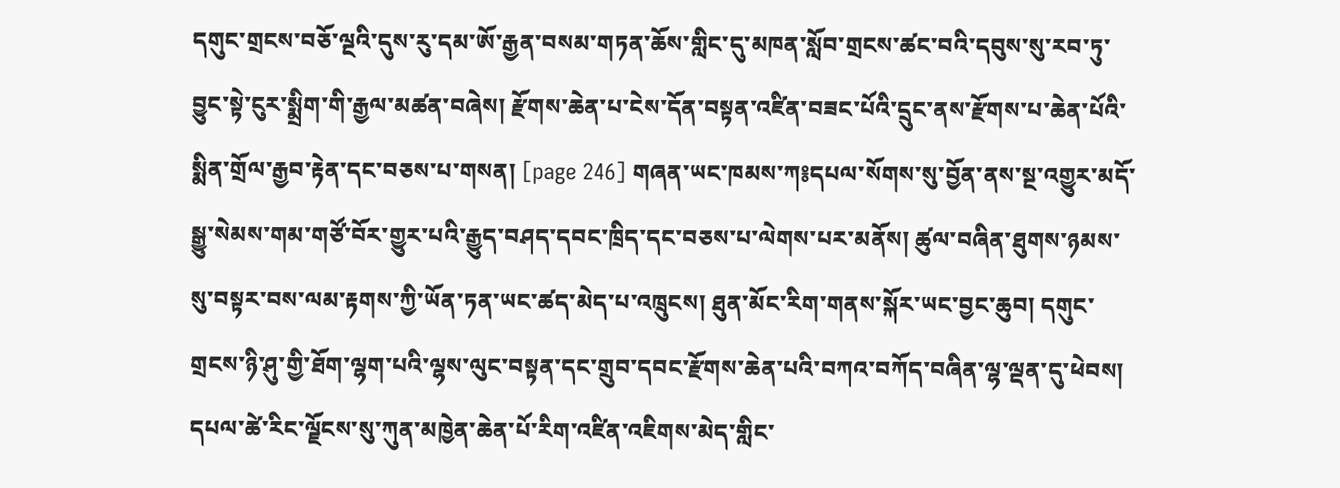དགུང་གྲངས་བཅོ་ལྔའི་དུས་རུ་དམ་ཨོ་རྒྱན་བསམ་གཏན་ཆོས་གླིང་དུ་མཁན་སློབ་གྲངས་ཚང་བའི་དབུས་སུ་རབ་ཏུ་བྱུང་སྟེ་ངུར་སྨྲིག་གི་རྒྱལ་མཚན་བཞེས། རྫོགས་ཆེན་པ་ངེས་དོན་བསྟན་འཛིན་བཟང་པོའི་དྲུང་ནས་རྫོགས་པ་ཆེན་པོའི་སྨིན་གྲོལ་རྒྱབ་རྟེན་དང་བཅས་པ་གསན། [page 246] གཞན་ཡང་ཁམས་ཀ༔དཔལ་སོགས་སུ་བྱོན་ནས་སྔ་འགྱུར་མདོ་སྒྱུ་སེམས་གམ་གཙོ་བོར་གྱུར་པའི་རྒྱུད་བཤད་དབང་ཁྲིད་དང་བཅས་པ་ལེགས་པར་མནོས། ཚུལ་བཞིན་ཐུགས་ཉམས་སུ་བསྟར་བས་ལམ་རྟགས་ཀྱི་ཡོན་ཏན་ཡང་ཚད་མེད་པ་འཁྲུངས། ཐུན་མོང་རིག་གནས་སྐོར་ཡང་བྱང་ཆུབ། དགུང་གྲངས་ཉི་ཤུ་གྱི་ཐོག་ལྷག་པའི་ལྷས་ལུང་བསྟན་དང་གྲུབ་དབང་རྫོགས་ཆེན་པའི་བཀའ་བཀོད་བཞིན་ལྷ་ལྡན་དུ་ཕེབས། དཔལ་ཚེ་རིང་ལྗོངས་སུ་ཀུན་མཁྱེན་ཆེན་པོ་རིག་འཛིན་འཇིགས་མེད་གླིང་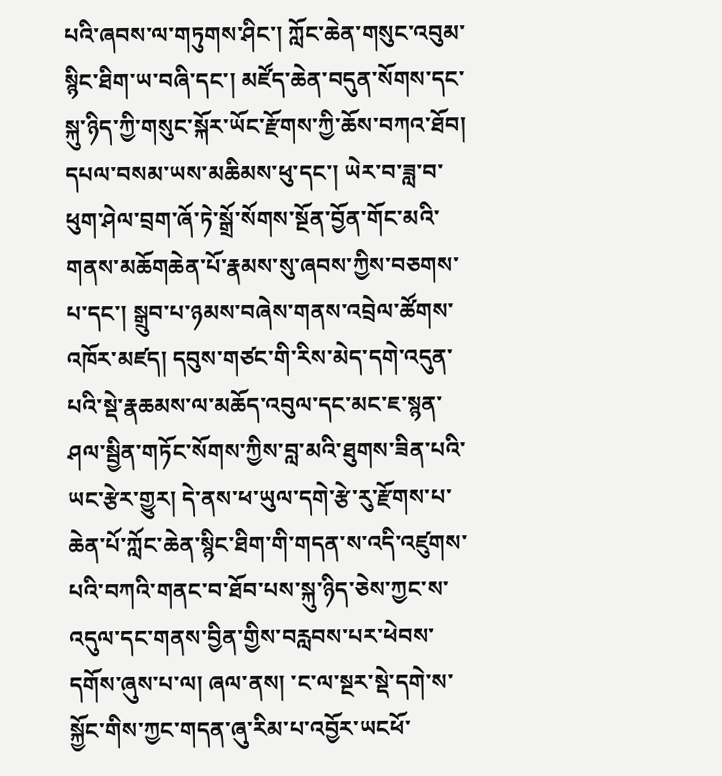པའི་ཞབས་ལ་གཏུགས་ཤིང་། ཀློང་ཆེན་གསུང་འབུམ་སྙིང་ཐིག་ཡ་བཞི་དང་། མཛོད་ཆེན་བདུན་སོགས་དང་སྐུ་ཉིད་ཀྱི་གསུང་སྐོར་ཡོང་རྫོགས་ཀྱི་ཆོས་བཀའ་ཐོབ། དཔལ་བསམ་ཡས་མཆིམས་ཕུ་དང་། ཡེར་བ་ཟླ་བ་ཕུག་ཤེལ་བྲག་ཞོ་ཏེ་སྒྲོ་སོགས་སྔོན་བྱོན་གོང་མའི་གནས་མཆོགཆེན་པོ་རྣམས་སུ་ཞབས་ཀྱིས་བཅགས་པ་དང་། སྒྲུབ་པ་ཉམས་བཞེས་གནས་འབྲེལ་ཚོགས་འཁོར་མཛད། དབུས་གཙང་གི་རིས་མེད་དགེ་འདུན་པའི་སྡེ་རྣཆམས་ལ་མཆོད་འབུལ་དང་མང་ཇ་སྙན་ཤལ་སྦྱིན་གཏོང་སོགས་ཀྱིས་བླ་མའི་ཐུགས་ཟིན་པའི་ཡང་རྩེར་གྱུར། དེ་ནས་ཕ་ཡུལ་དགེ་རྩེ་རུ་རྫོགས་པ་ཆེན་པོ་ཀློང་ཆེན་སྙིང་ཐིག་གི་གདན་ས་འདི་འཛུགས་པའི་བཀའི་གནང་བ་ཐོབ་པས་སྐུ་ཉིད་ཅེས་ཀྱང་ས་འདུལ་དང་གནས་བྱིན་གྱིས་བརླབས་པར་ཕེབས་དགོས་ཞུས་པ་ལ། ཞལ་ནས། ་ང་ལ་སྔར་སྡེ་དགེ་ས་སྐྱོང་གིས་ཀྱང་གདན་ཞུ་རིམ་པ་འབྱོར་ཡངཕོ་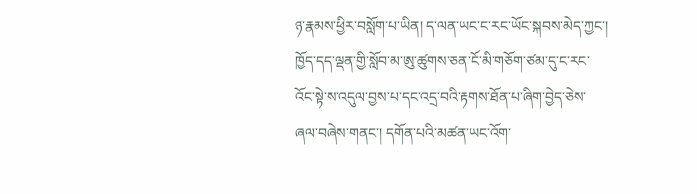ཉ་རྣམས་ཕྱིར་བསློག་པ་ཡིན། ད་ལན་ཡང་ང་རང་ཡོང་སྐབས་མེད་ཀྱང་། ཁྱོད་དད་ལྡན་གྱི་སློབ་མ་ཨུ་ཚུགས་ཅན་ངོ་མི་གཅོག་ཙམ་དུ་ང་རང་འོང་སྟེ་ས་འདུལ་བྱས་པ་དང་འདྲ་བའི་རྟགས་ཐོན་པ་ཞིག་བྱེད་ཅེས་ཞལ་བཞེས་གནང་། དགོན་པའི་མཚན་ཡང་འོག་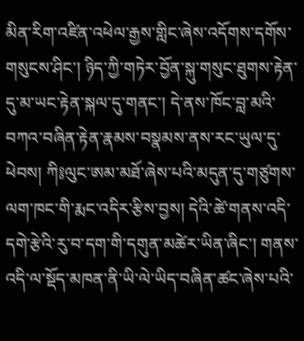མིན་རིག་འཛིན་འཕེལ་རྒྱས་གླིང་ཞེས་འདོགས་དགོས་གསུངས་ཤིང་། ཉིད་ཀྱི་གཏེར་བྱོན་སྐུ་གསུང་ཐུགས་རྟེན་དུ་མ་ཡང་རྟེན་སྐལ་དུ་གནང་། དེ་ནས་ཁོང་བླ་མའི་བཀའ་བཞིན་རྟེན་རྣམས་བསྣམས་ནས་རང་ཡུལ་དུ་ཕེབས། ཀི༔ལུང་ཨམ་མཐོ་ཞེས་པའི་མདུན་དུ་གཙུགས་ལག་ཁང་གི་རྨང་འདིར་རྩིས་བྱས། དེའི་ཚེ་གནས་འདི་དགེ་རྩེའི་རུ་བ་དག་གི་དགུན་མཚེར་ཡིན་ཞིང་། གནས་འདི་ལ་སྡོད་མཁན་ནི་ཡི་ལེ་ཡིད་བཞིན་ཚང་ཞེས་པའི་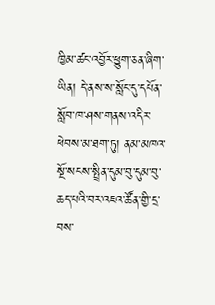ཁྱིམ་ཚང་འབྱོར་ཕྱུག་ཅན་ཞིག་ཡིན། དེ་ནས་ས་སློང་དུ་དཔོན་སློབ་ཁ་ཤས་གནས་འདིར་ཕེབས་མ་ཐག་ཏུ། ནམ་མཁའ་སྔོ་སངས་སྤྲིན་དུམ་བུ་དུམ་བུ་ཆད་པའི་བར་འཇའ་ཚོན་གྱི་དྲ་བས་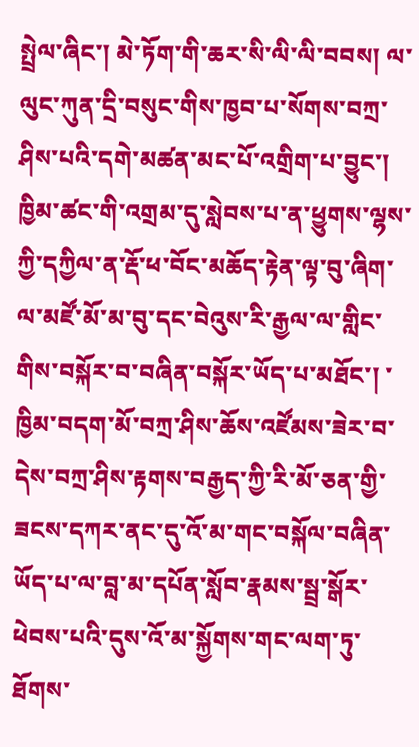སྤྲེལ་ཞིང་། མེ་ཏོག་གི་ཆར་སི་ལི་ལི་བབས། ལ་ལུང་ཀུན་དྲི་བསུང་གིས་ཁྱབ་པ་སོགས་བཀྲ་ཤིས་པའི་དགེ་མཚན་མང་པོ་འགྲིག་པ་བྱུང་། ཁྱིམ་ཚང་གི་འགྲམ་དུ་སླེབས་པ་ན་ཕྱུགས་ལྷས་ཀྱི་དཀྱིལ་ན་རྡོ་ཕ་བོང་མཆོད་རྟེན་ལྟ་བུ་ཞིག་ལ་མཛོ་མོ་མ་བུ་དང་བེའུས་རི་རྒྱལ་ལ་གླིང་གིས་བསྐོར་བ་བཞིན་བསྐོར་ཡོད་པ་མཐོང་། ་ཁྱིམ་བདག་མོ་བཀྲ་ཤིས་ཆོས་འཛོམས་ཟེར་བ་དེས་བཀྲ་ཤིས་རྟགས་བརྒྱད་ཀྱི་རི་མོ་ཅན་གྱི་ཟངས་དཀར་ནང་དུ་འོ་མ་གང་བསྐོལ་བཞིན་ཡོད་པ་ལ་བླ་མ་དཔོན་སློབ་རྣམས་སྦྲ་སྒོར་ཕེབས་པའི་དུས་འོ་མ་སྐྱོགས་གང་ལག་ཏུ་ཐོགས་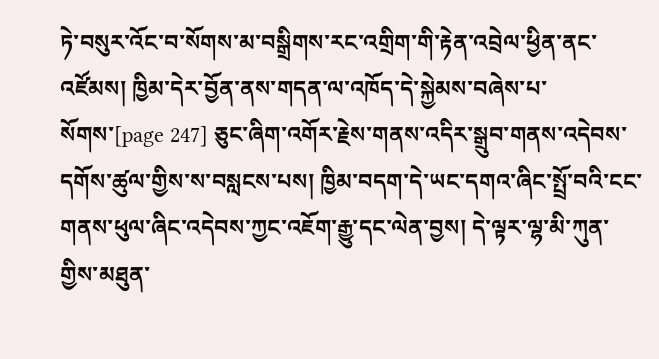ཏེ་བསུར་འོང་བ་སོགས་མ་བསྒྲིགས་རང་འགྲིག་གི་རྟེན་འབྲེལ་ཕྱིན་ནང་འཛོམས། ཁྱིམ་དེར་བྱོན་ནས་གདན་ལ་འཁོད་དེ་སྐྱེམས་བཞེས་པ་སོགས་[page 247] ཅུང་ཞིག་འགོར་རྗེས་གནས་འདིར་སྒྲུབ་གནས་འདེབས་དགོས་ཚུལ་གྱིས་ས་བསླངས་པས། ཁྱིམ་བདག་དེ་ཡང་དགའ་ཞིང་སྤྲོ་བའི་ངང་གནས་ཕུལ་ཞིང་འདེབས་ཀྱང་འཇོག་རྒྱུ་དང་ལེན་བྱས། དེ་ལྟར་ལྷ་མི་ཀུན་གྱིས་མཐུན་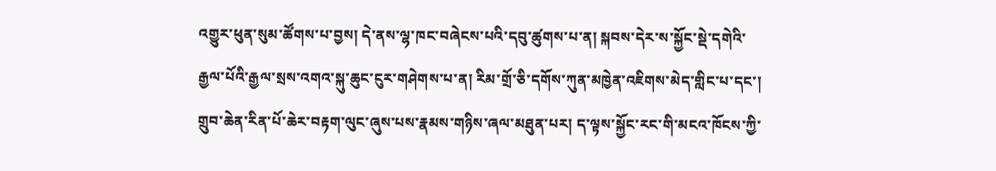འགྱུར་ཕུན་སུམ་ཚོགས་པ་བྱས། དེ་ནས་ལྷ་ཁང་བཞེངས་པའི་དབུ་ཚུགས་པ་ན། སྐབས་དེར་ས་སྐྱོང་སྡེ་དགེའི་རྒྱལ་པོའི་རྒྱལ་སྲས་འགའ་སྐུ་ཆུང་ངུར་གཤེགས་པ་ན། རིམ་གྲོ་ཅི་དགོས་ཀུན་མཁྱེན་འཇིགས་མེད་གླིང་པ་དང་། གྲུབ་ཆེན་རིན་པོ་ཆེར་བརྟག་ལུང་ཞུས་པས་རྣམས་གཉིས་ཞལ་མཐུན་པར། ད་ལྟས་སྐྱོང་རང་གི་མངའ་ཁོངས་ཀྱི་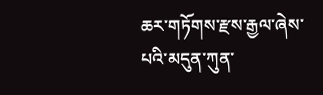ཆར་གཏོགས་རྫས་རྒྱལ་ཞེས་པའི་མདུན་ཀུན་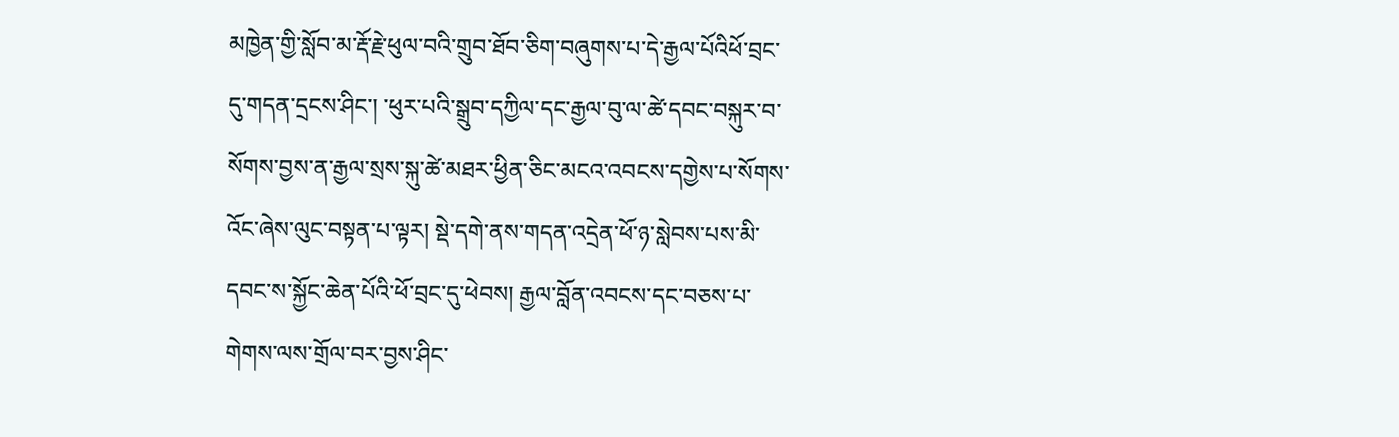མཁྱེན་གྱི་སློབ་མ་རྡོ་རྗེ་ཕུལ་བའི་གྲུབ་ཐོབ་ཅིག་བཞུགས་པ་དེ་རྒྱལ་པོའིཕོ་བྲང་དུ་གདན་དྲངས་ཤིང་། ་ཕུར་པའི་སྒྲུབ་དཀྱིལ་དང་རྒྱལ་བུ་ལ་ཚེ་དབང་བསྐུར་བ་སོགས་བྱས་ན་རྒྱལ་སྲས་སྐུ་ཚེ་མཐར་ཕྱིན་ཅིང་མངའ་འབངས་དགྱེས་པ་སོགས་འོང་ཞེས་ལུང་བསྟན་པ་ལྟར། སྡེ་དགེ་ནས་གདན་འདྲེན་ཕོ་ཉ་སླེབས་པས་མི་དབང་ས་སྐྱོང་ཆེན་པོའི་ཕོ་བྲང་དུ་ཕེབས། རྒྱལ་བློན་འབངས་དང་བཅས་པ་གེགས་ལས་གྲོལ་བར་བྱས་ཤིང་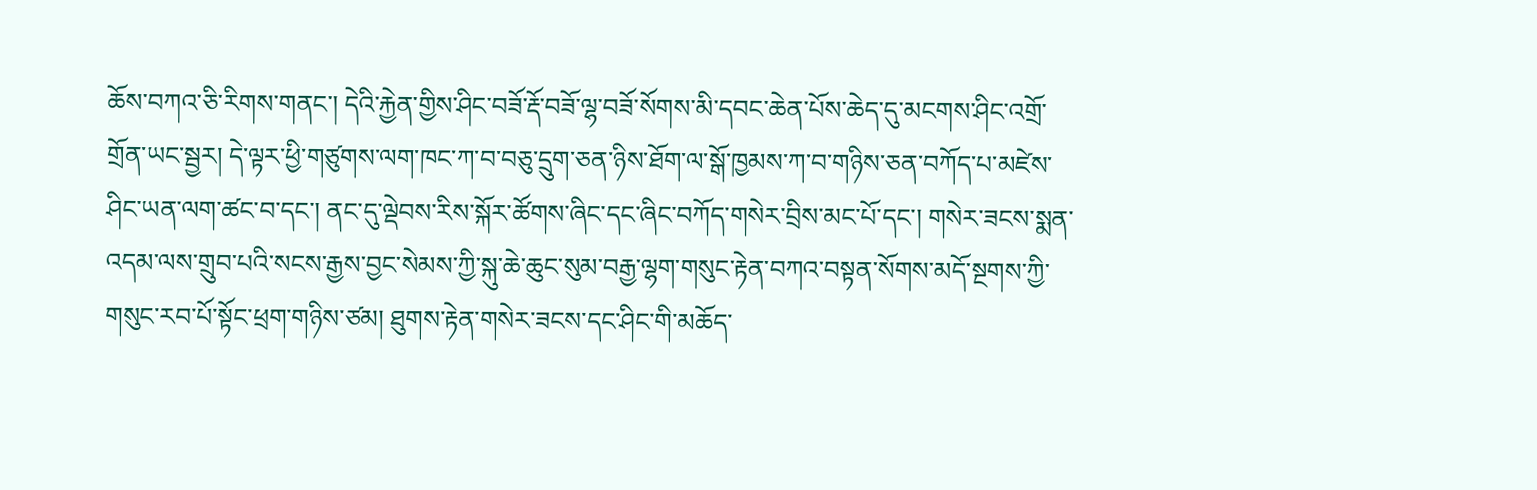ཆོས་བཀའ་ཅི་རིགས་གནང་། དེའི་རྐྱེན་གྱིས་ཤིང་བཟོ་རྡོ་བཟོ་ལྷ་བཟོ་སོགས་མི་དབང་ཆེན་པོས་ཆེད་དུ་མངགས་ཤིང་འགྲོ་གྲོན་ཡང་སྦྱར། དེ་ལྟར་ཕྱི་གཙུགས་ལག་ཁང་ཀ་བ་བཅུ་དྲུག་ཅན་ཉིས་ཐོག་ལ་སྒོ་ཁྱམས་ཀ་བ་གཉིས་ཅན་བཀོད་པ་མཛེས་ཤིང་ཡན་ལག་ཚང་བ་དང་། ནང་དུ་ལྡེབས་རིས་སྐོར་ཚོགས་ཞིང་དང་ཞིང་བཀོད་གསེར་བྲིས་མང་པོ་དང་། གསེར་ཟངས་སྨན་འདམ་ལས་གྲུབ་པའི་སངས་རྒྱས་བྱང་སེམས་ཀྱི་སྐུ་ཆེ་ཆུང་སུམ་བརྒྱ་ལྷག་གསུང་རྟེན་བཀའ་བསྟན་སོགས་མདོ་སྔགས་ཀྱི་གསུང་རབ་པོ་སྟོང་ཕྲག་གཉིས་ཙམ། ཐུགས་རྟེན་གསེར་ཟངས་དང་ཤིང་གི་མཆོད་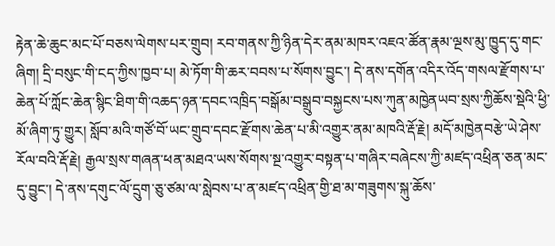རྟེན་ཆེ་ཆུང་མང་པོ་བཅས་ལེགས་པར་གྲུབ། རབ་གནས་ཀྱི་ཉིན་དེར་ནམ་མཁར་འཇའ་ཚོན་རྣམ་ལྔས་མུ་ཁྱུད་དུ་གང་ཞིག། དྲི་བསུང་གི་ངད་ཀྱིས་ཁྱབ་པ། མེ་ཏོག་གི་ཆར་བབས་པ་སོགས་བྱུང་། དེ་ནས་དགོན་འདིར་འོད་གསལ་རྫོགས་པ་ཆེན་པོ་ཀློང་ཆེན་སྙིང་ཐིག་གི་འཆད་ཉན་དབང་འཁྲིད་བསྒོམ་བསྒྲུབ་བསྐྱངས་པས་ཀུན་མཁྱེནཡབ་སྲས་ཀྱིཆོས་སྡེའི་ཕྱི་མོ་ཞིག་ཏུ་གྱུར། སློབ་མའི་གཙོ་བོ་ཡང་གྲུབ་དབང་རྫོགས་ཆེན་པ་མི་འགྱུར་ནམ་མཁའི་རྡོ་རྗེ། མདོ་མཁྱེནབརྩེ་ཡེ་ཤེས་རོལ་བའི་རྡོ་རྗེ། རྒྱལ་སྲས་གཞན་ཕན་མཐའ་ཡས་སོགས་སྔ་འགྱུར་བསྟན་པ་གཞིར་བཞེངས་ཀྱི་མཛད་འཕྲིན་ཅན་མང་དུ་བྱུང་། དེ་ནས་དགུང་ལོ་དྲུག་ཅུ་ཙམ་ལ་སླེབས་པ་ན་མཛད་འཕྲིན་གྱི་ཐ་མ་གཟུགས་སྐུ་ཆོས་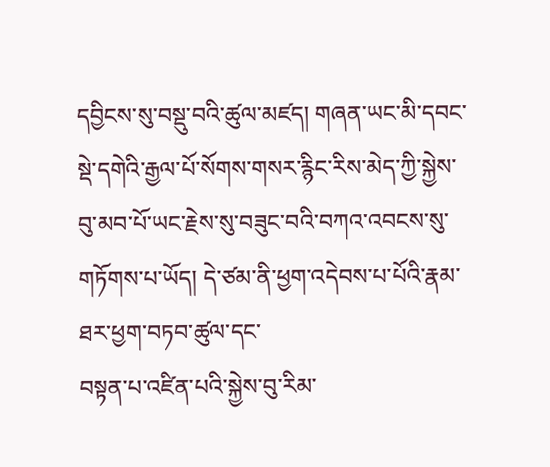དབྱིངས་སུ་བསྡུ་བའི་ཚུལ་མཛད། གཞན་ཡང་མི་དབང་སྡེ་དགེའི་རྒྱལ་པོ་སོགས་གསར་རྙིང་རིས་མེད་ཀྱི་སྐྱེས་བུ་མབ་པོ་ཡང་རྗེས་སུ་བཟུང་བའི་བཀའ་འབངས་སུ་གཏོགས་པ་ཡོད། དེ་ཙམ་ནི་ཕྱག་འདེབས་པ་པོའི་རྣམ་ཐར་ཕྱག་བཏབ་ཚུལ་དང་
བསྟན་པ་འཛིན་པའི་སྐྱེས་བུ་རིམ་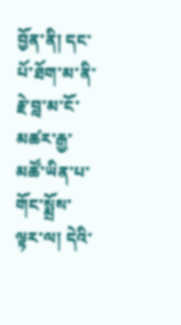བྱོན་ནི། དང་པོ་ཐོག་མ་ནི་རྗེ་བླ་མ་ངོ་མཚར་རྒྱ་མཚོ་ཡིན་པ་གོང་སྨྲོས་ལྟར་ལ། དེའི་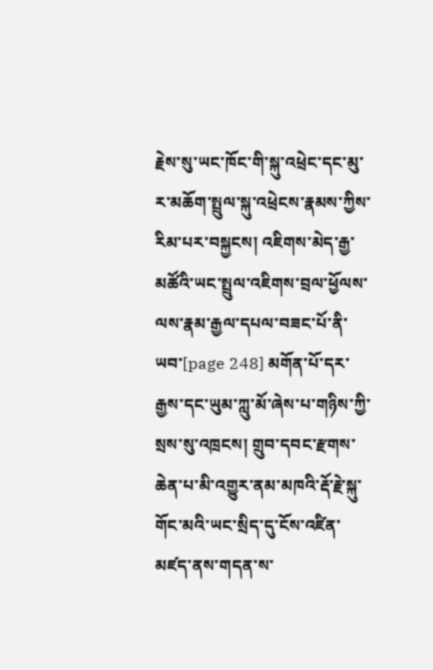རྗེས་སུ་ཡང་ཁོང་གི་སྐུ་འཕྲེང་དང་མུ་ར་མཆོག་སྤྲུལ་སྐུ་འཕྲེངས་རྣམས་ཀྱིས་རིམ་པར་བསྐྱངས། འཇིགས་མེད་རྒྱ་མཚོའི་ཡང་སྤྲུལ་འཇིགས་བྲལ་ཕྱོལས་ལས་རྣམ་རྒྱལ་དཔལ་བཟང་པོ་ནི་ཡབ་[page 248] མགོན་པོ་དར་རྒྱས་དང་ཡུམ་ཀླུ་མོ་ཞེས་པ་གཉིས་ཀྱི་སྲས་སུ་འཁྲངས། གྲུབ་དབང་རྫགས་ཆེན་པ་མི་འགྱུར་ནམ་མཁའི་རྡོ་རྗེ་སྐུ་གོང་མའི་ཡང་སྲིད་དུ་ངོས་འཛིན་མཛད་ནས་གདན་ས་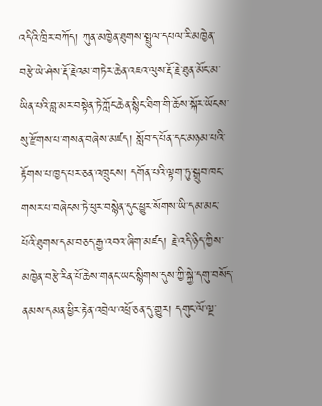འདིའི་ཁྲིར་བཀོད། ཀུན་མཁྱེན་ཐུགས་སྤྲུལ་དཔལ་རི་མཁྱེན་བརྩེ་ཡེ་ཤེས་རྡོ་རྗེའམ་གཏེར་ཆེན་འཇའ་ལུས་རྡོ་རྗེ་ཐུན་མོང་མ་ཡིན་པའི་བླ་མར་བསྟེན་ཏེ་ཀློང་ཆེན་སྙིང་ཐིག་གི་ཆོས་སྐོར་ཡོངས་སུ་རྫོགས་པ་གསན་བཞེས་མཛད། སློབ་ད་པོན་དང་མཉམ་པའི་རྟོགས་པ་ཁྱད་པར་ཅན་འཁྲུངས། དགོན་པའི་ལྟག་ཏུ་སྒྲུབ་ཁང་གསར་པ་བཞེངས་ཏེ་ཕུར་བསྙེན་དུང་ཕྱུར་སོགས་ཡི་དམ་མང་པོའི་ཐུགས་དམ་བཅད་རྒྱ་འབའ་ཞིག་མཛད། རྗེ་འདི་ཉིད་ཀྱིས་མཁྱེན་བརྩེ་རིན་པོ་ཆེས་གནང་ཡང་སྙིགས་དུས་ཀྱི་སྐྱེ་དགུ་བསོད་ནམས་དམན་ཕྱིར་རྟེན་འབྲེལ་འཕྲོ་ཅན་དུ་གྱུར། དགུང་ལོ་ལྔ་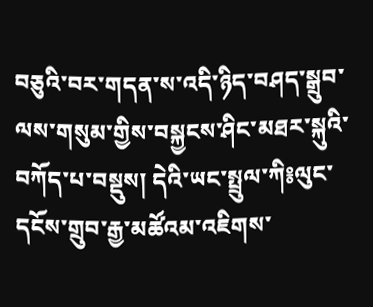བཅུའི་བར་གདན་ས་འདི་ཉིད་བཤད་སྒྲུབ་ལས་གསུམ་གྱིས་བསྐྱངས་ཤིང་མཐར་སྐུའི་བཀོད་པ་བསྡུས། དེའི་ཡང་སྤྲུལ་ཀི༔ལུང་དངོས་གྲུབ་རྒྱ་མཚོའམ་འཇིགས་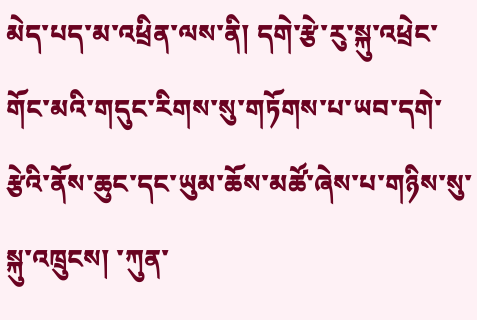མེད་པད་མ་འཕྲིན་ལས་ནི། དགེ་རྩེ་རུ་སྐུ་འཕྲེང་གོང་མའི་གདུང་རིགས་སུ་གཏོགས་པ་ཡབ་དགེ་རྩེའི་ནོས་ཆུང་དང་ཡུམ་ཆོས་མཚོ་ཞེས་པ་གཉིས་སུ་སྐུ་འཁྲུངས། ་ཀུན་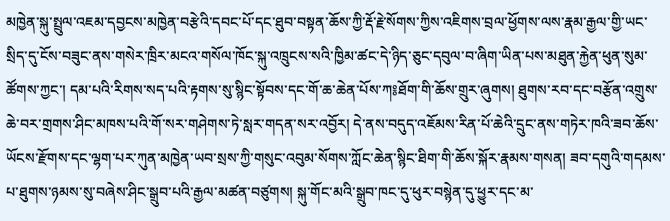མཁྱེན་སྐུ་སྤྲུལ་འཇམ་དབྱངས་མཁྱེན་བརྩེའི་དབང་པོ་དང་ཐུབ་བསྟན་ཆོས་ཀྱི་རྡོ་རྗེ་སོགས་ཀྱིས་འཇིགས་བྲལ་ཕྱོགས་ལས་རྣམ་རྒྱལ་གྱི་ཡང་སྲིད་དུ་ངོས་བཟུང་ནས་གསེར་ཁྲིར་མངའ་གསོལ་ཁོང་སྐུ་འཁྲུངས་སའི་ཁྱིམ་ཚང་དེ་ཉིད་ཅུང་དབུལ་བ་ཞིག་ཡིན་པས་མཐུན་རྐྱེན་ཕུན་སུམ་ཚོགས་ཀྱང་། དམ་པའི་རིགས་སད་པའི་རྟགས་སུ་སྙིང་སྟོབས་དང་གོ་ཆ་ཆེན་པོས་ཀ༔ཐོག་གི་ཆོས་གྲུར་ཞུགས། ཐུགས་རབ་དང་བརྩོན་འགྲུས་ཆེ་བར་གྲགས་ཤིང་མཁས་པའི་གོ་སར་གཤེགས་ཏེ་སླར་གདན་སར་འབྱོར། དེ་ནས་བདུད་འཇོམས་རིན་པོ་ཆེའི་དྲུང་ནས་གཏེར་ཁའི་ཟབ་ཆོས་ཡོངས་རྫོགས་དང་ལྷག་པར་ཀུན་མཁྱེན་ཡབ་སྲས་ཀྱི་གསུང་འབུམ་སོགས་ཀློང་ཆེན་སྙིང་ཐིག་གི་ཆོས་སྐོར་རྣམས་གསན། ཟབ་དགུའི་གདམས་པ་ཐུགས་ཉམས་སུ་བཞེས་ཤིང་སྒྲུབ་པའི་རྒྱལ་མཚན་བཙུགས། སྐུ་གོང་མའི་སྒྲུབ་ཁང་དུ་ཕུར་བསྙེན་དུ་ཕྱུར་དང་མ་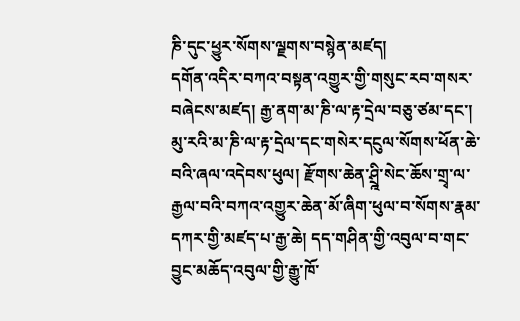ཎི་དུང་ཕྱུར་སོགས་ལྗགས་བསྙེན་མཛད།
དགོན་འདིར་བཀའ་བསྟན་འགྱུར་གྱི་གསུང་རབ་གསར་བཞེངས་མཛད། རྒྱ་ནག་མ་ཎི་ལ་རྟ་དྲེལ་བཅུ་ཙམ་དང་། མུ་རའི་མ་ཎི་ལ་རྟ་དྲེལ་དང་གསེར་དངུལ་སོགས་ཕོན་ཆེ་བའི་ཞལ་འདེབས་ཕུལ། རྫོགས་ཆེན་ཤྲྰི་སེང་ཆོས་གྲྭ་ལ་རྒྱལ་བའི་བཀའ་འགྱུར་ཆེན་མོ་ཞིག་ཕུལ་བ་སོགས་རྣམ་དཀར་གྱི་མཛད་པ་རྒྱ་ཆེ། དད་གཤིན་གྱི་འབུལ་བ་གང་བྱུང་མཆོད་འབུལ་གྱི་རྒྱུ་ཁོ་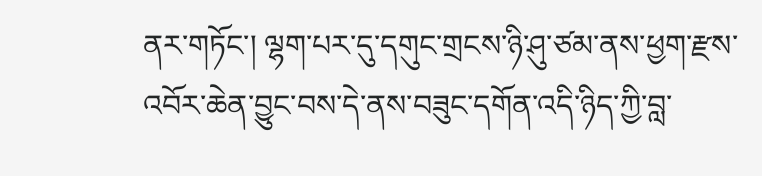ནར་གཏོང་། ལྷག་པར་དུ་དགུང་གྲངས་ཉི་ཤུ་ཙམ་ནས་ཕྱག་རྫས་འབོར་ཆེན་བྱུང་བས་དེ་ནས་བཟུང་དགོན་འདི་ཉིད་ཀྱི་བླ་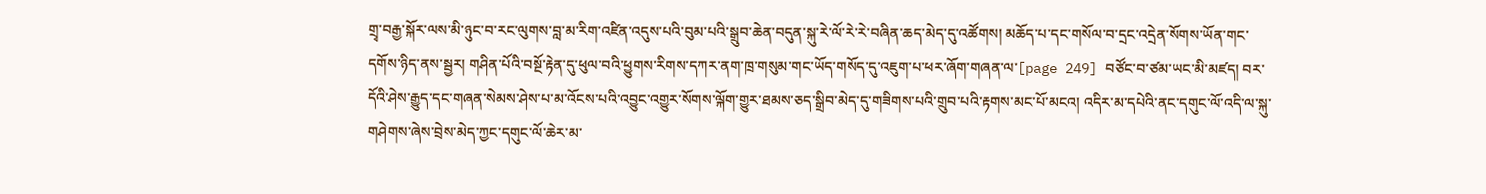གྲྭ་བརྒྱ་སྐོར་ལས་མི་ཉུང་བ་རང་ལུགས་བླ་མ་རིག་འཛིན་འདུས་པའི་བུམ་པའི་སྒྲུབ་ཆེན་བདུན་སྐུ་རེ་ལོ་རེ་རེ་བཞིན་ཆད་མེད་དུ་འཚོགས། མཆོད་པ་དང་གསོལ་བ་དྲང་འདྲེན་སོགས་ཡོན་གང་དགོས་ཉིད་ནས་སྦྱར། གཤིན་པོའི་བསྔོ་རྟེན་དུ་ཕུལ་བའི་ཕྱུགས་རིགས་དཀར་ནག་ཁྲ་གསུམ་གང་ཡོད་གསོད་དུ་འཇུག་པ་ཕར་ཞོག་གཞན་ལ་[page 249] བཙོང་བ་ཙམ་ཡང་མི་མཛད། བར་དོའི་ཤེས་རྒྱུད་དང་གཞན་སེམས་ཤེས་པ་མ་འོངས་པའི་འབྱུང་འགྱུར་སོགས་ལྐོག་གྱུར་ཐམས་ཅད་སྒྲིབ་མེད་དུ་གཟིགས་པའི་གྲུབ་པའི་རྟགས་མང་པོ་མངའ། འདིར་མ་དཔེའི་ནང་དགུང་ལོ་འདི་ལ་སྐུ་གཤེགས་ཞེས་བྲེས་མེད་ཀྱང་དགུང་ལོ་ཆེར་མ་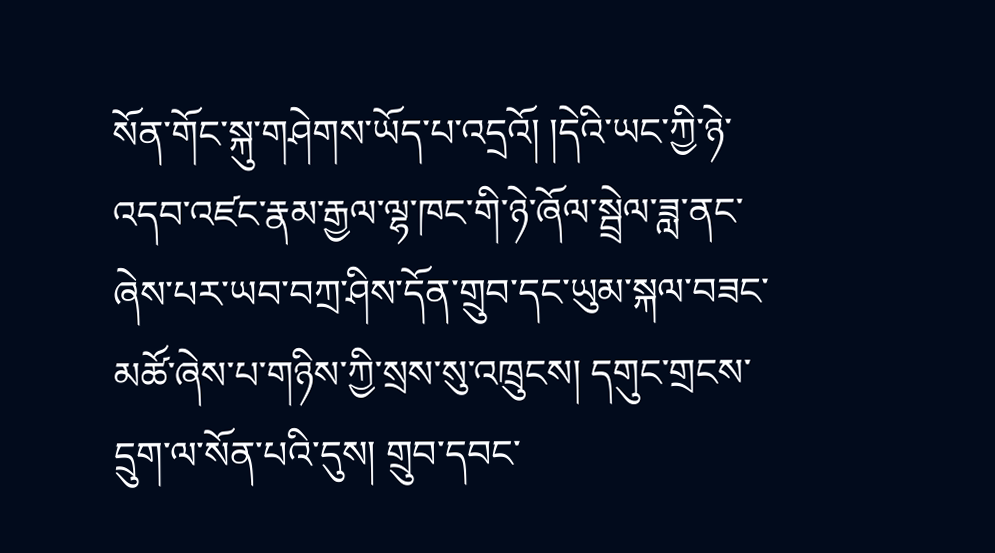སོན་གོང་སྐུ་གཤེགས་ཡོད་པ་འདྲའོ། །དེའི་ཡང་ཀྱི་ཉེ་འདབ་འཛང་རྣམ་རྒྱལ་ལྷ་ཁང་གི་ཉེ་ཞོལ་སྦྲེལ་ཟླ་ནང་ཞེས་པར་ཡབ་བཀྲ་ཤིས་དོན་གྲུབ་དང་ཡུམ་སྐལ་བཟང་མཚོ་ཞེས་པ་གཉིས་ཀྱི་སྲས་སུ་འཁྲུངས། དགུང་གྲངས་དྲུག་ལ་སོན་པའི་དུས། གྲུབ་དབང་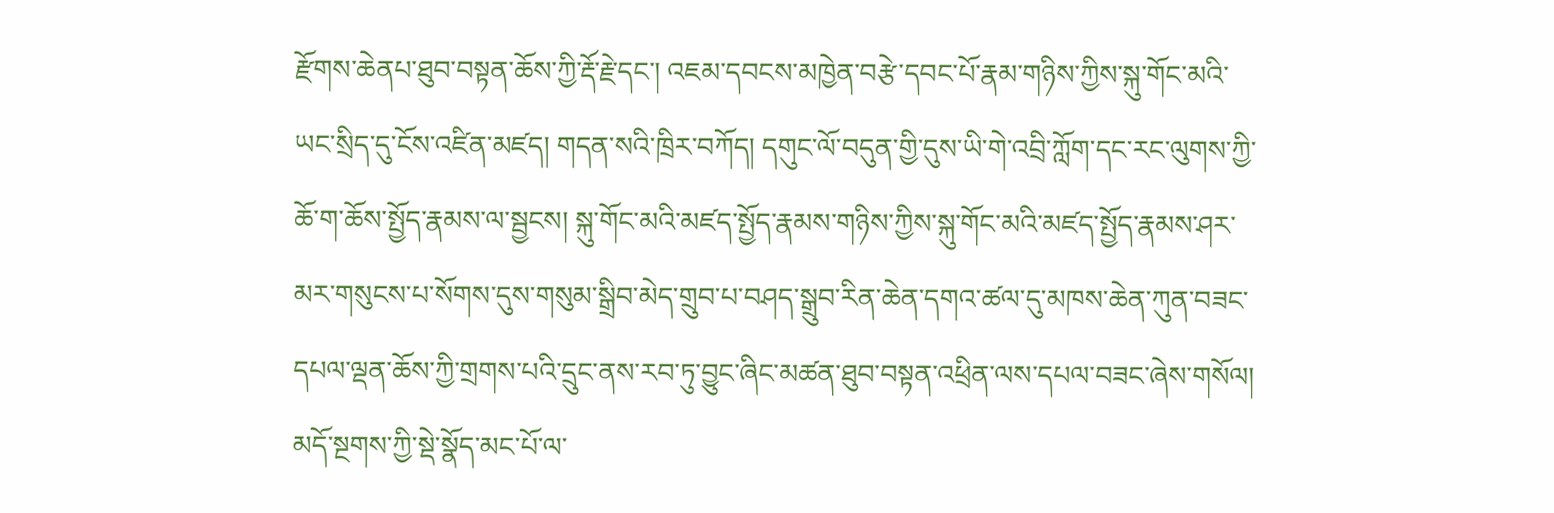རྫོགས་ཆེནཔ་ཐུབ་བསྟན་ཆོས་ཀྱི་རྡོ་རྗེ་དང་། འཇམ་དབངས་མཁྱེན་བརྩེ་དབང་པོ་རྣམ་གཉིས་ཀྱིས་སྐུ་གོང་མའི་ཡང་སྲིད་དུ་ངོས་འཛིན་མཛད། གདན་སའི་ཁྲིར་བཀོད། དགུང་ལོ་བདུན་གྱི་དུས་ཡི་གེ་འབྲི་ཀློག་དང་རང་ལུགས་ཀྱི་ཆོ་ག་ཆོས་སྤྱོད་རྣམས་ལ་སྦྱངས། སྐུ་གོང་མའི་མཛད་སྤྱོད་རྣམས་གཉིས་ཀྱིས་སྐུ་གོང་མའི་མཛད་སྤྱོད་རྣམས་ཤར་མར་གསུངས་པ་སོགས་དུས་གསུམ་སྒྲིབ་མེད་གྲུབ་པ་བཤད་སྒྲུབ་རིན་ཆེན་དགའ་ཚལ་དུ་མཁས་ཆེན་ཀུན་བཟང་དཔལ་ལྡན་ཆོས་ཀྱི་གྲགས་པའི་དྲུང་ནས་རབ་ཏུ་བྱུང་ཞིང་མཚན་ཐུབ་བསྟན་འཕྲིན་ལས་དཔལ་བཟང་ཞེས་གསོལ། མདོ་སྔགས་ཀྱི་སྡེ་སྣོད་མང་པོ་ལ་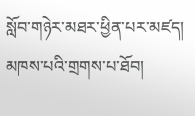སློབ་གཉེར་མཐར་ཕྱིན་པར་མཛད། མཁས་པའི་གྲགས་པ་ཐོབ།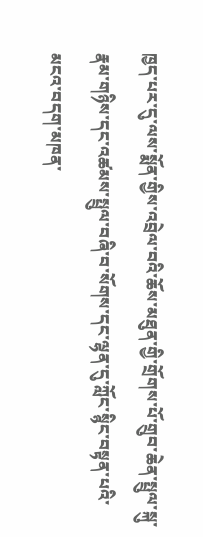ཁྱད་པར་དུ་ལས་སྨོན་གྱིས་འབྲེལ་བའི་ཆོས་མཐུན་གྱི་གྲོགས་པོ་གྲུབ་ཆེན་སྤྲུལ་སྐུ་རྣམ་གཉིས་དང་འཚམས་སྤྲུལ་བཞི་བ་སོགས་དང་ལྷན་དུ་ཀློང་སྙིང་བསྟན་པའི་མངའ་བདག་མཁན་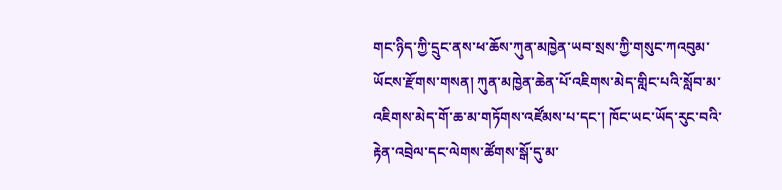གང་ཉིད་ཀྱི་དྲུང་ནས་ཕ་ཆོས་ཀུན་མཁྱེན་ཡབ་སྲས་ཀྱི་གསུང་ཀའབུམ་ཡོངས་རྫོགས་གསན། ཀུན་མཁྱེན་ཆེན་པོ་འཇིགས་མེད་གླིང་པའི་སློབ་མ་འཇིགས་མེད་གོ་ཆ་མ་གཏོགས་འཛོམས་པ་དང་། ཁོང་ཡང་ཡོད་རུང་བའི་རྟེན་འབྲེལ་དང་ལེགས་ཚོགས་སྒོ་དུ་མ་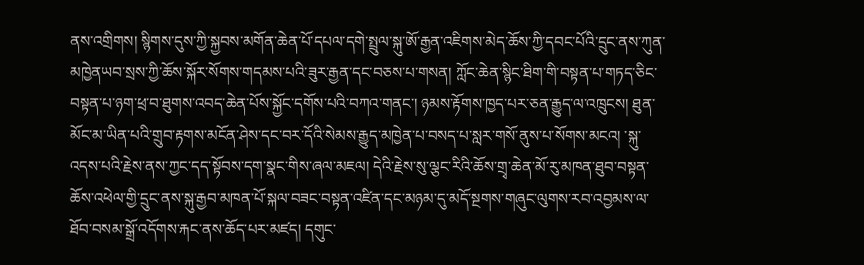ནས་འགྲིགས། སྙིགས་དུས་ཀྱི་སྐྱབས་མགོན་ཆེན་པོ་དཔལ་དགེ་སྤྲུལ་སྐུ་ཨོ་རྒྱན་འཇིགས་མེད་ཆོས་ཀྱི་དབང་པོའི་དྲུང་ནས་ཀུན་མཁྱེནཡབ་སྲས་ཀྱི་ཆོས་སྐོར་སོགས་གདམས་པའི་ཟུར་རྒྱན་དང་བཅས་པ་གསན། ཀློང་ཆེན་སྙིང་ཐིག་གི་བསྟན་པ་གཏད་ཅིང་བསྟན་པ་ཉག་ཕྲ་བ་ཐུགས་འབད་ཆེན་པོས་སྐྱོང་དགོས་པའི་བཀའ་གནང་། ཉམས་རྟོགས་ཁྱད་པར་ཅན་རྒྱུད་ལ་འཁྲུངས། ཐུན་མོང་མ་ཡིན་པའི་གྲུབ་རྟགས་མངོན་ཤེས་དང་བར་དོའི་སེམས་རྒྱུད་མཁྱེན་པ་བསད་པ་སླར་གསོ་ནུས་པ་སོགས་མངའ། ་སྐུ་འདས་པའི་རྗེས་ནས་ཀྱང་དད་སྟོབས་དག་སྣང་གིས་ཞལ་མཇལ། དེའི་རྗེས་སུ་ལྕང་རིའི་ཆོས་གྲྭ་ཆེན་མོ་རུ་མཁན་ཐུབ་བསྟན་ཆོས་འཕེལ་གྱི་དྲུང་ནས་སྐུ་རྒྱབ་མཁན་པོ་སྐལ་བཟང་བསྟན་འཛིན་དང་མཉམ་དུ་མདོ་སྔགས་གཞུང་ལུགས་རབ་འབྱམས་ལ་ཐོབ་བསམ་སྒྲོ་འདོགས་རྐང་ནས་ཆོད་པར་མཛད། དགུང་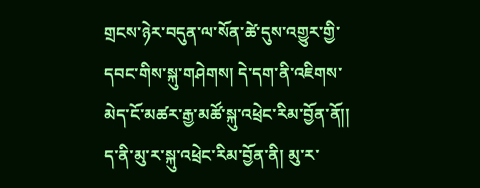གྲངས་ཉེར་བདུན་ལ་སོན་ཚེ་དུས་འགྱུར་གྱི་དབང་གིས་སྐུ་གཤེགས། དེ་དག་ནི་འཇིགས་མེད་ངོ་མཚར་རྒྱ་མཚོ་སྐུ་འཕྲེང་རིམ་བྱོན་ནོ།།
ད་ནི་མུ་ར་སྐུ་འཕྲེང་རིམ་བྱོན་ནི། མུ་ར་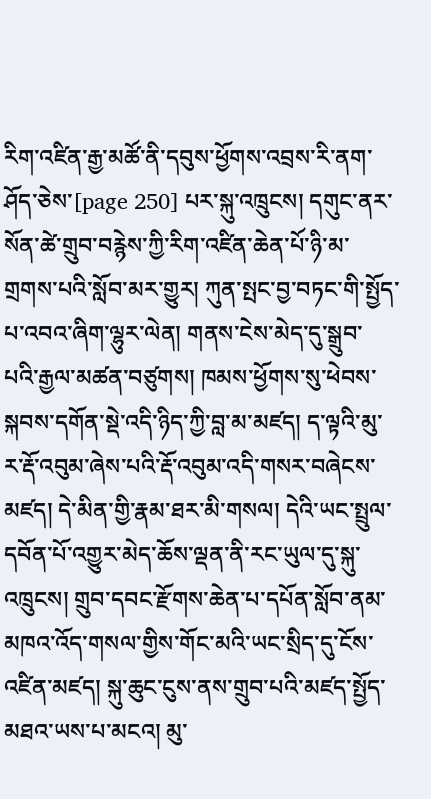རིག་འཛིན་རྒྱ་མཚོ་ནི་དབུས་ཕྱོགས་འབྲས་རི་ནག་ཤོད་ཅེས་[page 250] པར་སྐུ་འཁྲུངས། དགུང་ནར་སོན་ཚེ་གྲུབ་བརྙེས་ཀྱི་རིག་འཛིན་ཆེན་པོ་ཉི་མ་གྲགས་པའི་སློབ་མར་གྱུར། ཀུན་སྤང་བྱ་བཏང་གི་སྤྱོད་པ་འབའ་ཞིག་ལྷུར་ལེན། གནས་ངེས་མེད་དུ་སྒྲུབ་པའི་རྒྱལ་མཚན་བཙུགས། ཁམས་ཕྱོགས་སུ་ཕེབས་སྐབས་དགོན་སྡེ་འདི་ཉིད་ཀྱི་བླ་མ་མཛད། ད་ལྟའི་མུ་ར་རྡོ་འབུམ་ཞེས་པའི་རྡོ་འབུམ་འདི་གསར་བཞེངས་མཛད། དེ་མིན་གྱི་རྣམ་ཐར་མི་གསལ། དེའི་ཡང་སྤྲུལ་དབོན་པོ་འགྱུར་མེད་ཆོས་ལྡན་ནི་རང་ཡུལ་དུ་སྐུ་འཁྲུངས། གྲུབ་དབང་རྫོགས་ཆེན་པ་དཔོན་སློབ་ནམ་མཁའ་འོད་གསལ་གྱིས་གོང་མའི་ཡང་སྲིད་དུ་ངོས་འཛིན་མཛད། སྐུ་ཆུང་ངུས་ནས་གྲུབ་པའི་མཛད་སྤྱོད་མཐའ་ཡས་པ་མངའ། མུ་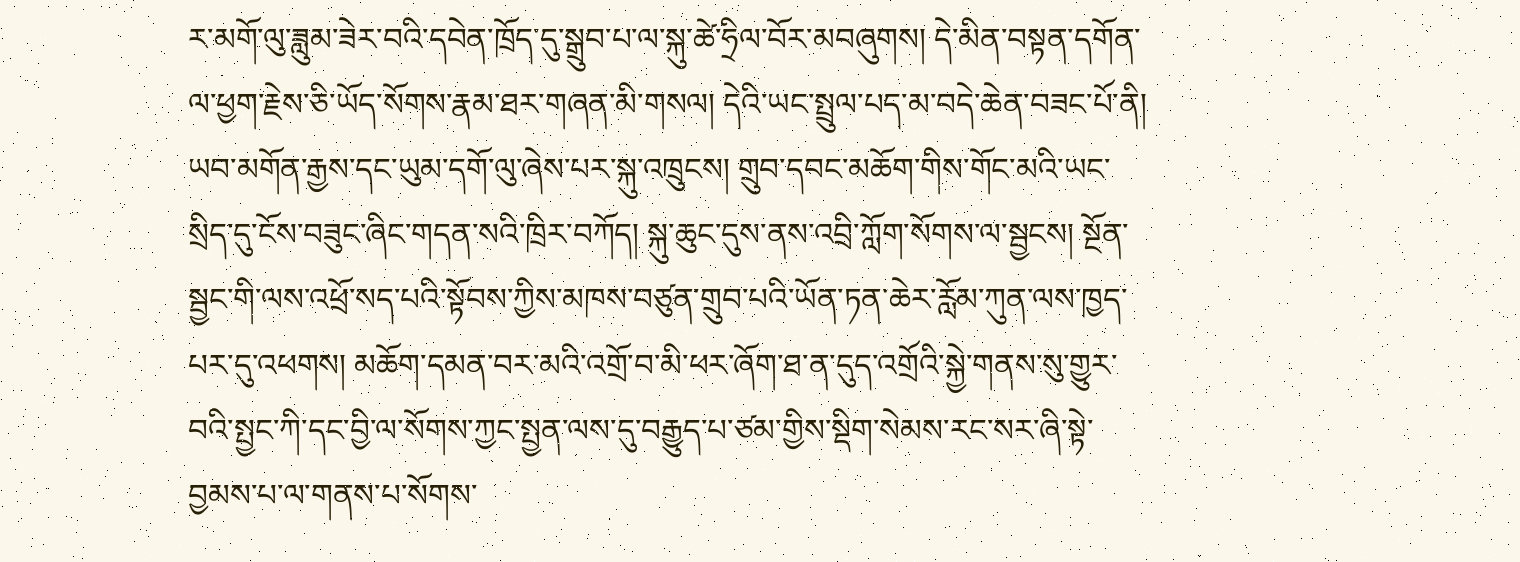ར་མགོ་ལུ་ཟླུམ་ཟེར་བའི་དབེན་ཁྲོད་དུ་སྒྲུབ་པ་ལ་སྐུ་ཚེ་ཧྲིལ་བོར་མབཞུགས། དེ་མིན་བསྟན་དགོན་ལ་ཕྱག་རྗེས་ཅི་ཡོད་སོགས་རྣམ་ཐར་གཞན་མི་གསལ། དེའི་ཡང་སྤྲུལ་པད་མ་བདེ་ཆེན་བཟང་པོ་ནི། ཡབ་མགོན་རྒྱས་དང་ཡུམ་དགོ་ལུ་ཞེས་པར་སྐུ་འཁྲུངས། གྲུབ་དབང་མཆོག་གིས་གོང་མའི་ཡང་སྲིད་དུ་ངོས་བཟུང་ཞིང་གདན་སའི་ཁྲིར་བཀོད། སྐུ་ཆུང་དུས་ནས་འབྲི་ཀློག་སོགས་ལ་སྦྱངས། སྔོན་སྦྱང་གི་ལས་འཕྲོ་སད་པའི་སྟོབས་ཀྱིས་མཁས་བཙུན་གྲུབ་པའི་ཡོན་ཏན་ཆེར་རློམ་ཀུན་ལས་ཁྱད་པར་དུ་འཕགས། མཆོག་དམན་བར་མའི་འགྲོ་བ་མི་ཕར་ཞོག་ཐ་ན་དུད་འགྲོའི་སྐྱེ་གནས་སུ་གྱུར་བའི་སྤྱང་ཀི་དང་བྱི་ལ་སོགས་ཀྱང་སྤྱན་ལས་དུ་བརྒྱུད་པ་ཙམ་གྱིས་སྡིག་སེམས་རང་སར་ཞི་སྟེ་བྱམས་པ་ལ་གནས་པ་སོགས་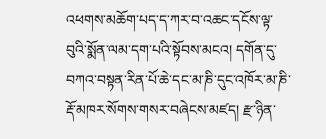འཕགས་མཆོག་པད་ད་ཀར་བ་འཆང་དངོས་ལྟ་བུའི་སྨོན་ལམ་དག་པའི་སྟོབས་མངའ། དགོན་དུ་བཀའ་བསྟན་རིན་པོ་ཆེ་དང་མ་ཎི་དུང་འཁོར་མ་ཎི་རྡོ་མཁར་སོགས་གསར་བཞེངས་མཛད། རྫ་ཉིན་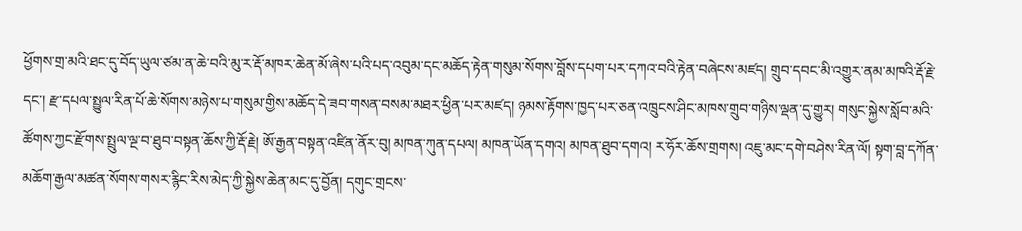ཕྱོགས་གྲ་མའི་ཐང་དུ་བོད་ཡུལ་ཙམ་ན་ཆེ་བའི་མུ་ར་རྡོ་མཁར་ཆེན་མོ་ཞེས་པའི་པད་འབུམ་དང་མཆོད་རྟེན་གསུམ་སོགས་བློས་དཔག་པར་དཀའ་བའི་རྟེན་བཞེངས་མཛད། གྲུབ་དབང་མི་འགྱུར་ནམ་མཁའི་རྡོ་རྗེ་དང་། རྫ་དཔལ་སྤྱུལ་རིན་པོ་ཆེ་སོགས་མཉེས་པ་གསུམ་གྱིས་མཆོད་དེ་ཟབ་གསན་བསམ་མཐར་ཕྱིན་པར་མཛད། ཉམས་རྟོགས་ཁྱད་པར་ཅན་འཁྲུངས་ཤིང་མཁས་གྲུབ་གཉིས་ལྡན་དུ་གྱུར། གསུང་སྐྱེས་སློབ་མའི་ཚོགས་ཀྱང་རྫོགས་སྤྲུལ་ལྔ་བ་ཐུབ་བསྟན་ཆོས་ཀྱི་རྡོ་རྗེ། ཨོ་རྒྱན་བསྟན་འཛིན་ནོར་བུ། མཁན་ཀུན་དཔལ། མཁན་ཡོན་དགའ། མཁན་ཐུབ་དགའ། ར་ཧོར་ཆོས་གྲགས། འཇུ་མང་དགེ་བཤེས་རིན་ལོ། སྟག་བླ་དཀོན་མཆོག་རྒྱལ་མཚན་སོགས་གསར་རྙིང་རིས་མེད་ཀྱི་སྐྱེས་ཆེན་མང་དུ་བྱོན། དགུང་གྲངས་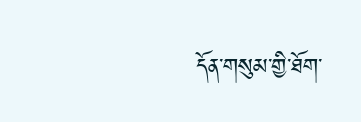དོན་གསུམ་གྱི་ཐོག་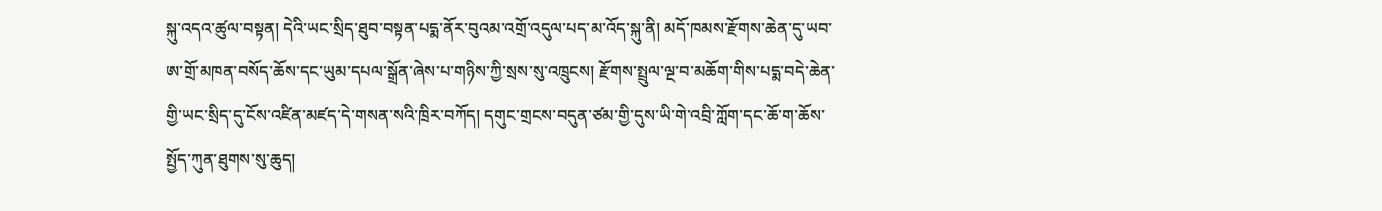སྐུ་འདའ་ཚུལ་བསྟན། དེའི་ཡང་སྲིད་ཐུབ་བསྟན་པདྨ་ནོར་བུའམ་འགྲོ་འདུལ་པད་མ་འོད་སྐུ་ནི། མདོ་ཁམས་རྫོགས་ཆེན་དུ་ཡབ་ཨ་གྲོ་མཁན་བསོད་ཆོས་དང་ཡུམ་དཔལ་སྒྲོན་ཞེས་པ་གཉིས་ཀྱི་སྲས་སུ་འཁྲུངས། རྫོགས་སྤྲུལ་ལྔ་བ་མཆོག་གིས་པདྨ་བདེ་ཆེན་གྱི་ཡང་སྲིད་དུ་ངོས་འཛིན་མཛད་དེ་གསན་སའི་ཁྲིར་བཀོད། དགུང་གྲངས་བདུན་ཙམ་གྱི་དུས་ཡི་གེ་འབྲི་ཀློག་དང་ཆོ་ག་ཆོས་སྤྱོད་ཀུན་ཐུགས་སུ་ཆུད།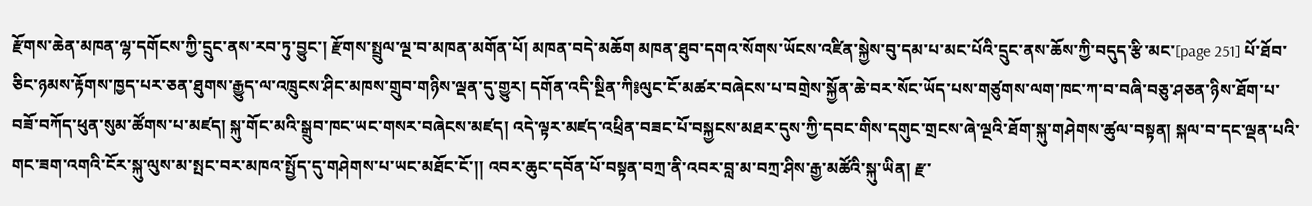རྫོགས་ཆེན་མཁན་ལྷ་དགོངས་ཀྱི་དྲུང་ནས་རབ་ཏུ་བྱུང་། རྫོགས་སྤྲུལ་ལྔ་བ་མཁན་མགོན་པོ། མཁན་བདེ་མཆོག མཁན་ཐུབ་དགའ་སོགས་ཡོངས་འཛིན་སྐྱེས་བུ་དམ་པ་མང་པོའི་དྲུང་ནས་ཆོས་ཀྱི་བདུད་རྩི་མང་[page 251] པོ་ཐོབ་ཅིང་ཉམས་རྟོགས་ཁྱད་པར་ཅན་ཐུགས་རྒྱུད་ལ་འཁྲུངས་ཤིང་མཁས་གྲུབ་གཉིས་ལྡན་དུ་གྱུར། དགོན་འདི་སྔིན་ཀི༔ལུང་ངོ་མཚར་བཞེངས་པ་བགྲེས་སྐྱོན་ཆེ་བར་སོང་ཡོད་པས་གཙུགས་ལག་ཁང་ཀ་བ་བཞི་བཅུ་ཤཅན་ཉིས་ཐོག་པ་བཟོ་བཀོད་ཕུན་སུམ་ཚོགས་པ་མཛད། སྐུ་གོང་མའི་སྒྲུབ་ཁང་ཡང་གསར་བཞེངས་མཛད། འདེ་ལྟར་མཛད་འཕྲིན་བཟང་པོ་བསྐྱངས་མཐར་དུས་ཀྱི་དབང་གིས་དགུང་གྲངས་ཞེ་ལྔའི་ཐོག་སྐུ་གཤེགས་ཚུལ་བསྟན། སྐལ་བ་དང་ལྡན་པའི་གང་ཟག་འགའི་ངོར་སྐུ་ལུས་མ་སྤང་བར་མཁའ་སྤྱོད་དུ་གཤེགས་པ་ཡང་མཐོང་ངོ་།། འབར་ཆུང་དབོན་པོ་བསྟན་བཀྲ་ནི་འབར་བླ་མ་བཀྲ་ཤིས་རྒྱ་མཚོའི་སྐུ་ཡིན། རྫ་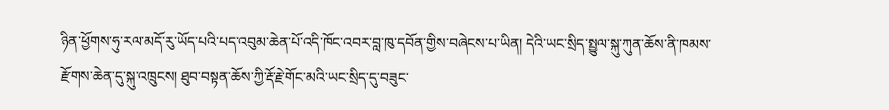ཉིན་ཕྱོགས་ཧུ་རལ་མདོ་རུ་ཡོད་པའི་པད་འབུམ་ཆེན་པོ་འདི་ཁོང་འབར་བླ་ཁུ་དབོན་གྱིས་བཞེངས་པ་ཡིན། དེའི་ཡང་སྲིད་སྤྱུལ་སྐུ་ཀུན་ཆོས་ནི་ཁམས་རྫོགས་ཆེན་དུ་སྐུ་འཁྲུངས། ཐུབ་བསྟན་ཆོས་ཀྱི་རྡོ་རྗེ་གོང་མའི་ཡང་སྲིད་དུ་བཟུང་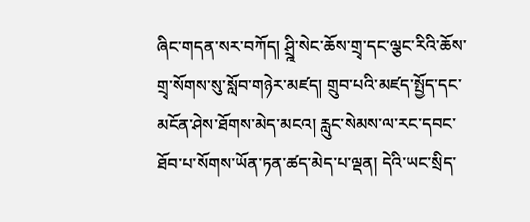ཞིང་གདན་སར་བཀོད། ཤྲྰི་སེང་ཆོས་གྲྭ་དང་ལྕང་རིའི་ཆོས་གྲྭ་སོགས་སུ་སློབ་གཉེར་མཛད། གྲུབ་པའི་མཛད་སྤྱོད་དང་མངོན་ཤེས་ཐོགས་མེད་མངའ། རླུང་སེམས་ལ་རང་དབང་ཐོབ་པ་སོགས་ཡོན་ཏན་ཚད་མེད་པ་ལྡན། དེའི་ཡང་སྲིད་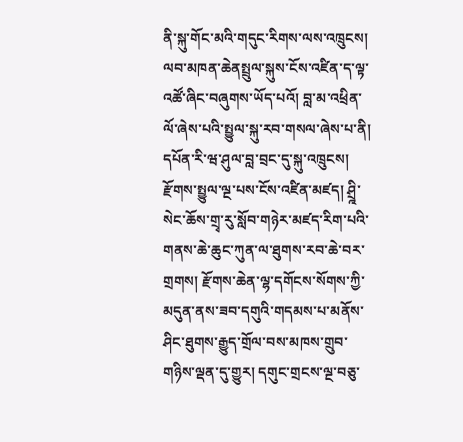ནི་སྐུ་གོང་མའི་གདུང་རིགས་ལས་འཁྲུངས། ལབ་མཁན་ཆེནསྤྲུལ་སྐུས་ངོས་འཛིན་ད་ལྟ་འཚོ་ཞིང་བཞུགས་ཡོད་པའོ། བླ་མ་འཕྲིན་ལོ་ཞེས་པའི་སྤྱུལ་སྐུ་རབ་གསལ་ཞེས་པ་ནི། དཔོན་རི་ཝ་ཤུལ་བླ་བྲང་དུ་སྐུ་འཁྲུངས། རྫོགས་སྤྱུལ་ལྔ་པས་ངོས་འཛིན་མཛད། ཤྲྰི་སེང་ཆོས་གྲྭ་རུ་སློབ་གཉེར་མཛད་རིག་པའི་གནས་ཆེ་ཆུང་ཀུན་ལ་ཐུགས་རབ་ཆེ་བར་གྲགས། རྫོགས་ཆེན་ལྷ་དགོངས་སོགས་ཀྱི་མདུན་ནས་ཟབ་དགུའི་གདམས་པ་མནོས་ཤིང་ཐུགས་རྒྱུད་གྲོལ་བས་མཁས་གྲུབ་གཉིས་ལྡན་དུ་གྱུར། དགུང་གྲངས་ལྔ་བཅུ་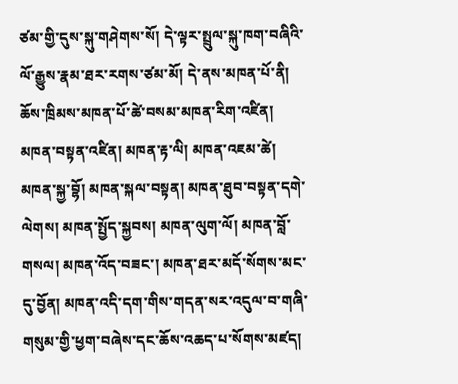ཙམ་གྱི་དུས་སྐུ་གཤེགས་སོ། དེ་ལྟར་སྤྲུལ་སྐུ་ཁག་བཞིའི་ལོ་རྒྱུས་རྣམ་ཐར་རགས་ཙམ་མོ། དེ་ནས་མཁན་པོ་ནི། ཆོས་ཁྲིམས་མཁན་པོ་ཚེ་བསམ་མཁན་རིག་འཛིན། མཁན་བསྟན་འཛིན། མཁན་རྟ་ལི། མཁན་འཇམ་ཚེ། མཁན་སྐྱ་བྷོ། མཁན་སྐལ་བསྟན། མཁན་ཐུབ་བསྟན་དགེ་ལེགས། མཁན་སྤྱོད་སྐྱབས། མཁན་ལུག་ལོ། མཁན་བློ་གསལ། མཁན་འོད་བཟང་། མཁན་ཐར་མདོ་སོགས་མང་དུ་བྱོན། མཁན་འདི་དག་གིས་གདན་སར་འདུལ་བ་གཞི་གསུམ་གྱི་ཕྱག་བཞེས་དང་ཆོས་འཆད་པ་སོགས་མཛད།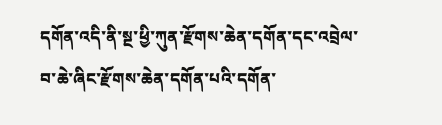དགོན་འདི་ནི་སྔ་ཕྱི་ཀུན་རྫོགས་ཆེན་དགོན་དང་འབྲེལ་བ་ཆེ་ཞིང་རྫོགས་ཆེན་དགོན་པའི་དགོན་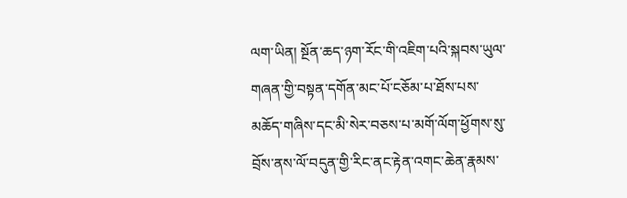ལག་ཡིན། སྔོན་ཆད་ཉག་རོང་གི་འཇིག་པའི་སྐབས་ཡུལ་གཞན་གྱི་བསྟན་དགོན་མང་པོ་ངཅོམ་པ་ཐོས་པས་མཆོད་གཞིས་དང་མི་སེར་བཅས་པ་མགོ་ལོག་ཕྱོགས་སུ་བྲོས་ནས་ལོ་བདུན་གྱི་རིང་ནང་རྟེན་འགང་ཆེན་རྣམས་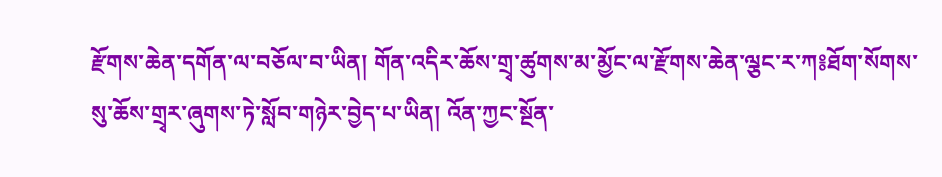རྫོགས་ཆེན་དགོན་ལ་བཅོལ་བ་ཡིན། གོན་འདིར་ཆོས་གྲྭ་ཚུགས་མ་མྱོང་ལ་རྫོགས་ཆེན་ལྕང་ར་ཀ༔ཐོག་སོགས་སུ་ཆོས་གྲྭར་ཞུགས་ཏེ་སློབ་གཉེར་བྱེད་པ་ཡིན། འོན་ཀྱང་སྔོན་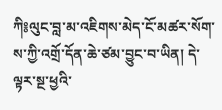ཀི༔ལུང་བླ་མ་འཇིགས་མེད་ངོ་མཚར་སོག་ས་ཀྱི་འགྲོ་དོན་ཆེ་ཙམ་བྱུང་བ་ཡིན། དེ་ལྟར་སྔ་ཕྱའི་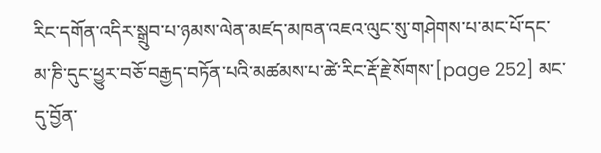རིང་དགོན་འདིར་སྒྲུབ་པ་ཉམས་ལེན་མཛད་མཁན་འཇའ་ལུང་སུ་གཤེགས་པ་མང་པོ་དང་མ་ཎི་དུང་ཕྱུར་བཅོ་བརྒྱད་བཏོན་པའི་མཚམས་པ་ཚེ་རིང་རྡོ་རྗེ་སོགས་[page 252] མང་དུ་བྱོན་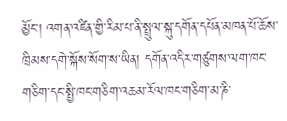མྱོང་། འགན་འཛིན་གྱི་རིམ་པ་ནི་སྤྲུལ་སྐུ་དགོན་དཔོན་མཁན་པོ་ཆོས་ཁྲིམས་དགེ་སྐོས་སོག་ས་ཡིན། དགོན་འདིར་གཙུགས་ལག་ཁང་གཅིག་དང་སྤྱི་ཁང་གཅིག་འཆམ་རོལ་ཁང་གཅིག་མ་ཎི་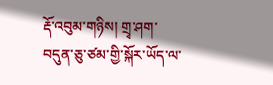རྡོ་འབུམ་གཉིས། གྲྭ་ཤག་བདུན་ཅུ་ཙམ་གྱི་སྐོར་ཡོད་ལ་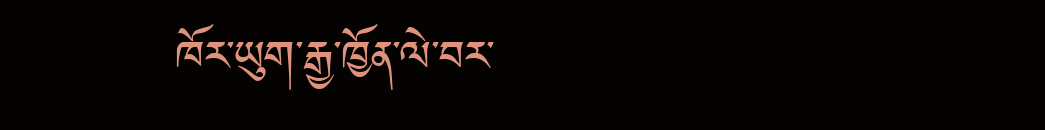ཁོར་ཡུག་རྒྱ་ཁྱོན་ལེ་བར་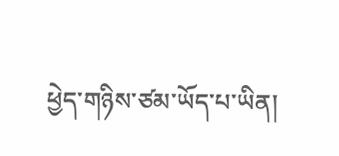ཕྱེད་གཉིས་ཙམ་ཡོད་པ་ཡིན།